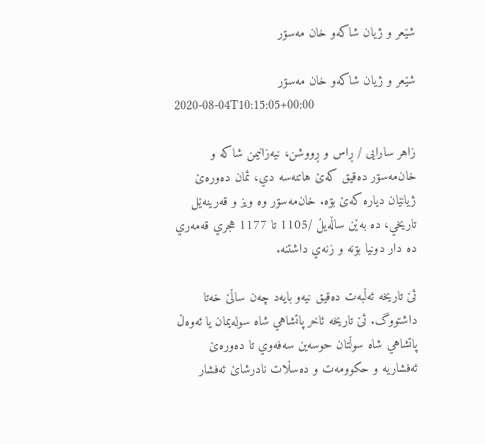شێعر و ژيان شاكه‌و خان مه‌سۊر

شێعر و ژيان شاكه‌و خان مه‌سۊر
2020-08-04T10:15:05+00:00

زاهر سارایی / ڕاس و ڕووشن، نيه‌زانيمن شاكه و خان‌مه‌سۊر ده‌قيق كه‌ێ هاتنه‌سه دي، ئمان ده‌وره‌ێ ژيانێان دياره كه‌ێ بۊه. خان‌مه‌سۊر وه ويز و قه‌رينه‌ێل تاريخي، ده به‌ێن ساڵه‌يڵ /1105 تا 1177 هجري قه‌مه‌ري ده دار دونيا بۊنه و زنه‌ي داشتنه.

ئێ تاريخه ئه‌ڵبه‌ت ده‌قيق نيه‌و بايه‌د چه‌ن ساڵێ خه‌تا داشتووگ. ئێ تاريخه ئاخر پاتشاهي شاه سوله‌يمان يا ئه‌وه‌ڵ پاتشاهي شاه سوڵتان حوسه‌ين سه‌فه‌وي تا ده‌وره‌ێ ئه‌فشاريه و حكوومه‌ت و ده‌سڵات نادرشاێ ئه‌فشار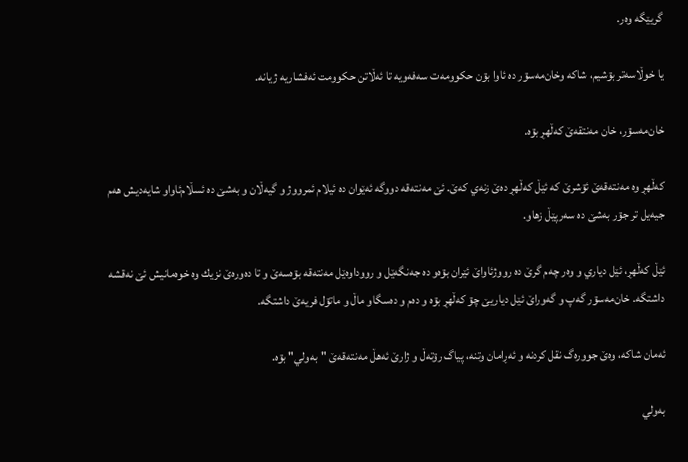گريێگه‌ وه‌ر.

يا خوڵاسه‌تر بۊشيم، شاكه وخان‌مه‌سۊر ده ئاوا بۊن حكوومه‌ت سه‌فه‌ويه تا ئه‌ڵاتن حكوومت ئه‌فشاريه ژيانه‌.

خان‌مه‌سۊر، خان مه‌نتقه‌ێ كه‌ڵهڕ بۊه.

كه‌ڵهڕ وه مه‌نته‌قه‌ێ ئۊشرێ كه ئێڵ كه‌ڵهڕ ده‌ێ زنه‌ي كه‌ێ. ئێ مه‌نته‌قه دووگه ئه‌ێوان ده ئيلام ئمرووژ و گيه‌ڵان و به‌شێ ده ئسڵام‌ئاواو شايه‌ديش هه‌م جيه‌يل تر جۊر به‌شێ ده سه‌رپێڵ زهاو.

ئێڵ كه‌ڵهڕ، ئێل دياري و وه‌ر چه‌م گرێ ده رووژئاواێ ئێران بۊه‌و ده جه‌نگه‌ێل و رووداوه‌ێل مه‌نته‌قه بۊه‌سه‌ێ و تا ده‌وره‌ێ نزيك وه خوه‌مانيش ئێ نه‌قشه داشتگه. خان‌مه‌سۊر گه‌پ و گه‌وراێ ئێل دياريێ چۊ كه‌ڵهڕ بۊه و ده‌م و ده‌سگاو ماڵ و ماتۊل فريه‌ێ داشتگه.

ئه‌مان شاكه، وه‌ێ جووره‌گ نقل كردنه و ئه‌ڕامان وتنه، پياگ رۊته‌ڵ و ژارێ ئه‌هڵ مه‌نته‌قه‌ێ "به‌ولي" بۊه.

به‌ولي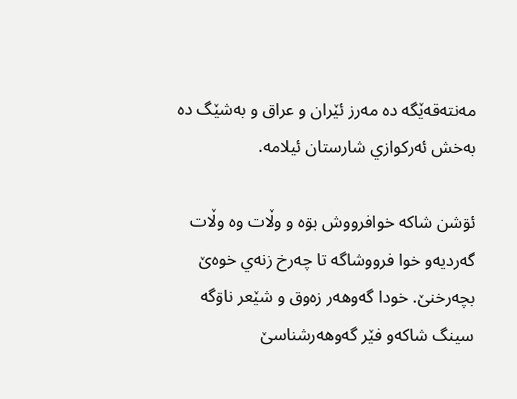مه‌نته‌قه‌ێگه ده مه‌رز ئێران و عراق و به‌شێگ ده به‌خش ئه‌ركوازي شارستان ئيلامه.

ئۊشن شاكه خوافرووش بۊه و وڵات وه وڵات گه‌رديه‌و خوا فرووشاگه تا چه‌رخ زنه‌ي خوه‌ێ بچه‌رخنێ. خودا گه‌وهه‌ر زه‌وق و شێعر ناۊگه سينگ شاكه‌و فێر گه‌وهه‌رشناسێ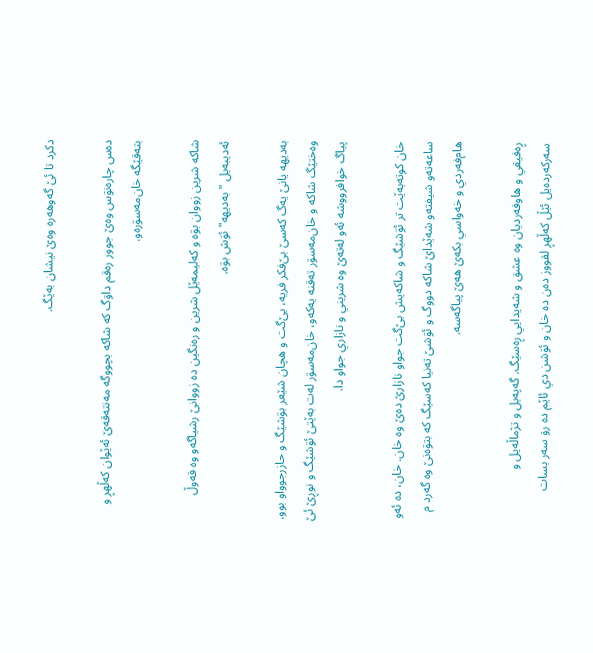دكرد تا ئێ گه‌وهه‌ره وه‌ێ نيشان به‌ێگ.

ده‌س چاره‌نۊس وه‌ێ جوور ره‌قم داۊگ كه شاكه بچووگه مه‌نته‌قه‌ێ ئه‌ێوان كه‌‌ڵهڕ و بته‌قێگه خان‌مه‌سۊره‌و.

شاكه شرين زووان بۊه و كه‌ليمه‌ێل شرين و ره‌نگين ده زووانێ رشياگه‌و وه قه‌وڵ ئه‌ديبه‌يل "به‌ديهه" ئۊش بۊه.

به‌ديهه يانێ يه‌گ كه‌سێ بێ‌فكر فريه‌، بێ‌گت و هچان شێعر بۊشێگ و حازرجوواو بوو. وه‌ختێگ شاكه و خان‌مه‌سۊر ته‌قنه يه‌كه‌و، خان‌مه‌سۊر له‌ت به‌ێتێ ئۊشێگ و نوڕێ ئێ پياگ خوافرووشه ئه‌و له‌ته‌ێ وه شريني و نازاري جواو دا.

خان كوته‌به‌ێت تر ئۊشێگ و شاكه‌يش بێ‌گت جواو نازارێ ده‌ێ وه خان. خان، ده ئه‌و ساعه‌ته‌و شيفته‌و شه‌ێداێ شاكه دووگ و ئۊشێ ته‌نيا كه‌سێگ كه بتۊه‌نێ وه گه‌رد م هام‌فه‌ردي و خه‌واسي بكه‌ێ هه‌ێ پياگه‌سه.

ڕه‌فيقي و هاو‌فه‌رديان وه عشق و شه‌يدايي ڕه‌سێگ. گه‌په‌يل و تژماڵه‌يل و سه‌ركه‌رده‌يل ئێڵ كه‌ڵهڕ لقووز ده‌ن ده خان و ئۊشن دي ئاێم ده رۊ سه‌ر بسات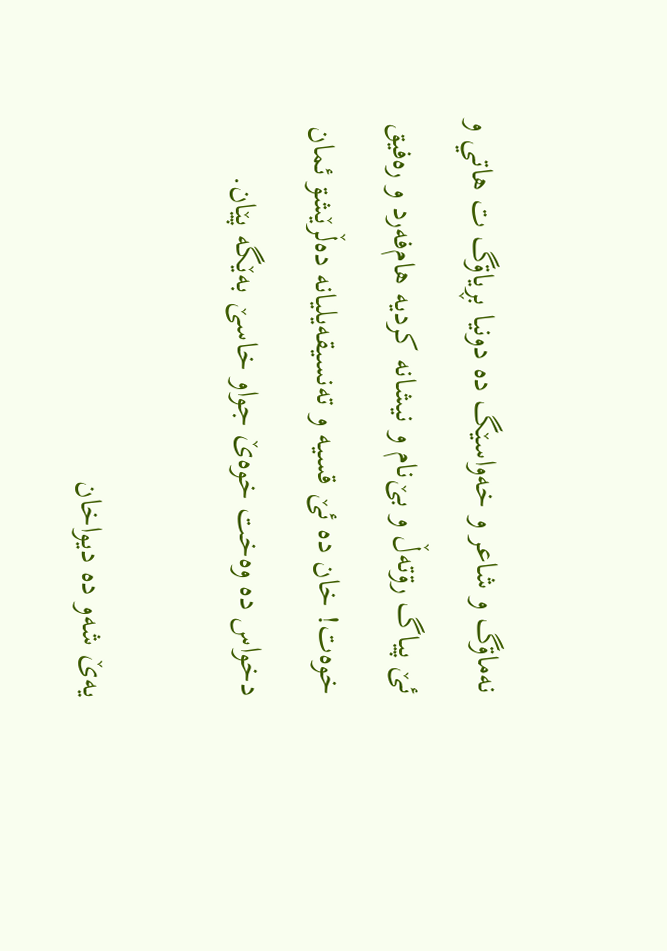نه‌ماۊگ و شاعر و خه‌واسێگ ده دونيا بڕياۊگ ت هاتي و ئێ پياگ رۊته‌ڵ و بێ‌‌نام و نيشانه كرديه‌ هام‌فه‌رد و ره‌فيق خوه‌ت! خان ده‌ ئێ قسيه و ته‌نسيقه‌يليانه ده‌ڵرێشۊ ئمان دخواس ده وه‌خت خوه‌ێ جواو خاسێ به‌ێگه پێان.

يه‌ێ شه‌و ده ديواخان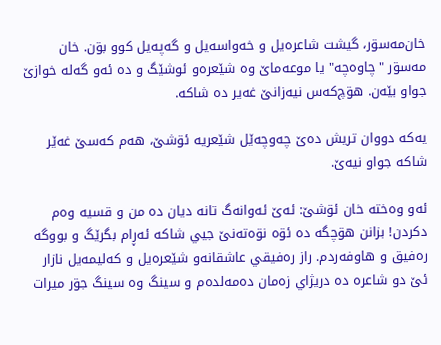خان‌مه‌سۊر، گيشت شاعره‌يل و خه‌واسه‌يل و گه‌په‌يل كوو بۊن. خان مه‌سۊر "چاوه‌چه" يا موعه‌ماێ وه شێعره‌و ئوشێگ و ده‌ ئه‌و گه‌له خوازێ جواو بێه‌ن. هۊچ‌كه‌س نيه‌زانێ غه‌ير ده شاكه.

يه‌كه دووان تريش ده‌ێ چه‌وچه‌ێل شێعريه‌ ئۊشێ، هه‌م كه‌سێ غه‌ێر شاكه جواو نيه‌‌ێ.

ئه‌و وه‌خته خان ئۊشێ: ئه‌ێ ئه‌وانه‌گ تانه ديان ده‌ من و قسيه وه‌‌م دكردن! بزانن هۊچگه ده ئۊه نۊه‌ته‌نێ جيي شاكه ئه‌ڕام بگرێگ و بووگه ره‌فيق و هاوفه‌ردم. راز ره‌فيقي عاشقانه‌‌و شێعره‌يل و كه‌ليمه‌يل نازار ئێ دو شاعره ده دريژاي زه‌مان ده‌مه‌لده‌م و سينگ وه سينگ جۊر ميرات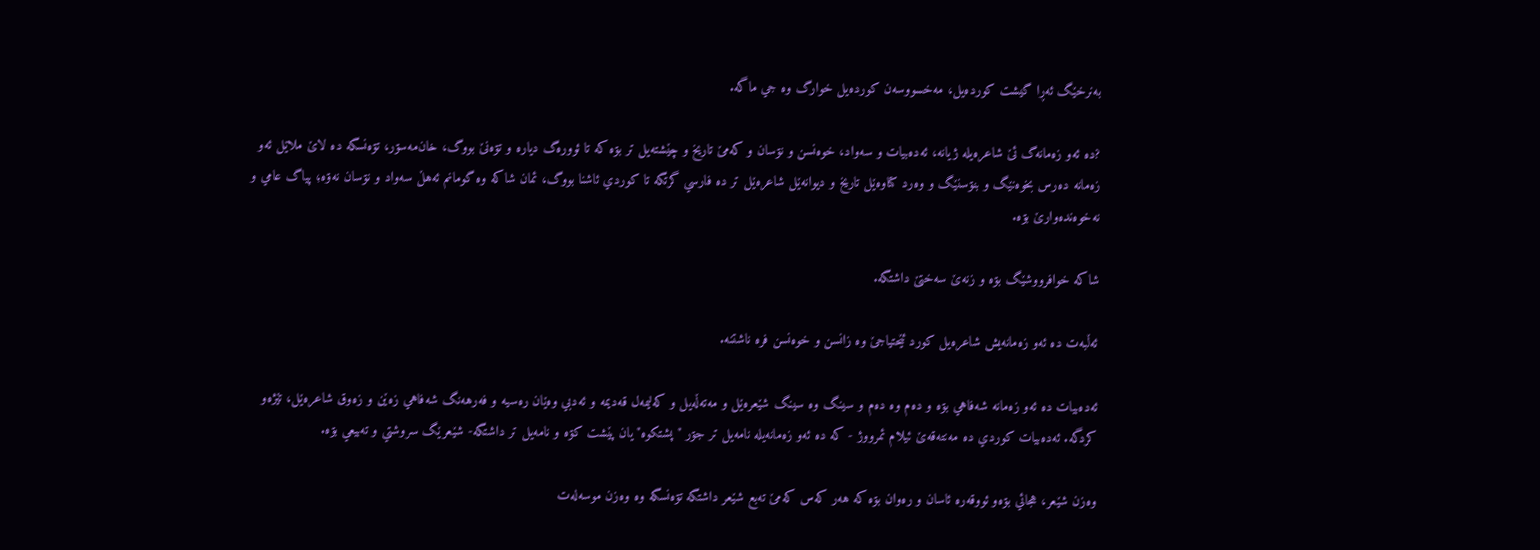به‌نرخێگ ئه‌ڕا گيشت كورده‌يل، مه‌خسووسه‌ن كورده‌يل خوارگ وه جي ماگه.

?ده ئه‌و زه‌مانه‌گ ئێ شاعره‌يله ژيانه، ئه‌ده‌بيات و سه‌واد، خوه‌نسن و نۊسان و كه‌مێ تاريخ و چێشته‌يل تر بۊه كه تا ئووره‌گ دياره و تۊه‌نێ بووگ، خان‌مه‌سۊر، تۊه‌نسگه ده لاێ ملاێل ئه‌و زه‌مانه ده‌رس بخوه‌نێگ و بنۊسنێگ و وه‌رد كتاوه‌ێل تاريخ و ديوانه‌ێل شاعره‌ێل تر ده فارسي گرتگه تا كوردي ئاشنا بووگ، ئمان شاكه وه گومانم ئه‌هڵ سه‌واد و نۊسان نه‌ۊه‌؛ پياگ عامي و نه‌خوه‌نده‌وارێ بۊه.

شاكه خوافرووشێگ بۊه و زنه‌ێ سه‌ختێ داشتگه.

ئه‌ڵبه‌ت ده ئه‌و زه‌مانه‌يش شاعره‌يل كورد ئێحتياجێ وه زانسن و خوه‌نسن فره ناشتنه.

ئه‌ده‌بيات ده ئه‌و زه‌مانه شه‌فاهي بۊه و ده‌م وه ده‌م و سينگ وه سينگ شێعره‌ێل و مه‌ته‌ڵه‌يل و كه‌ليمه‌ل قه‌ديمه و ئه‌دبي وه‌ێان ره‌سيه و فه‌رهه‌نگ شه‌فاهي زه‌ێن و زه‌وق شاعره‌ێل، تێژه‌و كردگه. ئه‌ده‌بيات كوردي ده مه‌نته‌قه‌ێ ئيلام ئمرووژ - كه ده ئه‌و زه‌مانه‌يله نامه‌يل تر جۊر "پشتكوه" يان پێشت كۊه و نامه‌يل تر داشتگه- شێعرێگ سروشتي و ته‌بيعي بۊه.

وه‌زن شێعر، هجائي بۊه‌و ئووقه‌ره ئاسان و ره‌وان بۊه كه هه‌ر كه‌س كه‌مێ ته‌بع شێعر داشتگه تۊه‌نسگه وه وه‌زن موسه‌له‌ت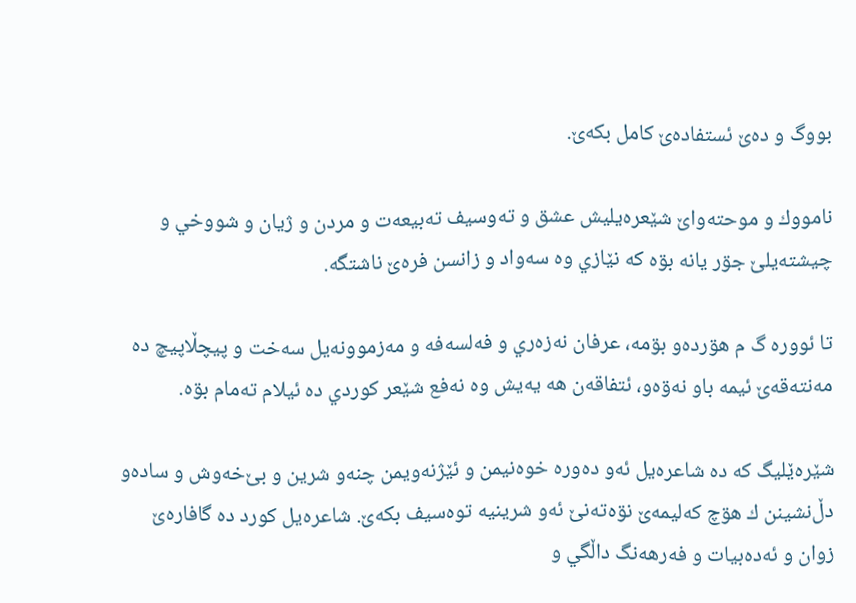بووگ و ده‌ێ ئستفاده‌ێ كامل بكه‌ێ.

نامووك و موحته‌واێ شێعره‌يليش عشق و ته‌وسيف ته‌بيعه‌ت و مردن و ژيان و شووخي و چيشته‌يلێ جۊر يانه بۊه كه نێازي وه سه‌واد و زانسن فره‌ێ ناشتگه.

تا ئووره گ م هۊرده‌و بۊمه، عرفان نه‌زه‌ري و فه‌لسه‌فه و مه‌زموونه‌يل سه‌خت و پيچڵاپيچ ده مه‌نته‌قه‌‌ێ ئيمه باو نه‌ۊه‌و، ئتفاقه‌ن هه يه‌يش وه نه‌فع شێعر كوردي ده ئيلام ته‌مام بۊه.

شێره‌ێليگ كه ده شاعره‌يل ئه‌و ده‌وره خوه‌نيمن و ئێژنه‌ويمن چنه‌و شرين و بێ‌‌خه‌وش و ساده‌و دڵ‌نشينن ك هۊچ كه‌ليمه‌ێ نۊه‌ته‌نێ ئه‌و شرينيه توه‌سيف بكه‌ێ. شاعره‌يل كورد ده گافاره‌ێ زوان و ئه‌ده‌بيات و فه‌رهه‌نگ داڵگي و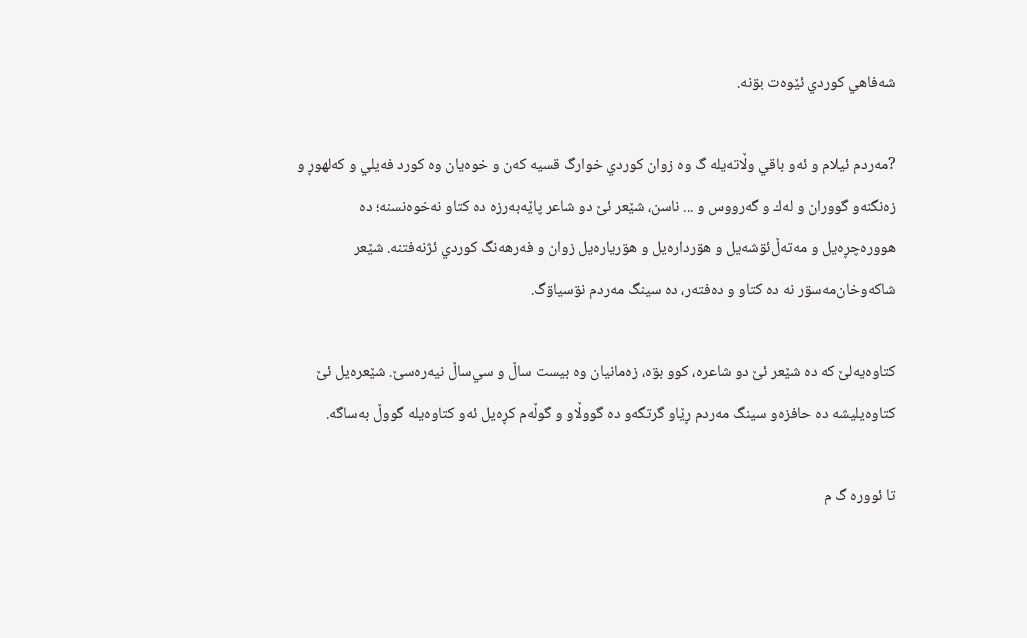شه‌فاهي كوردي ئێوه‌ت بۊنه.

?مه‌ردم ئيلام و ئه‌و باقي وڵاته‌يله‌ گ وه زوان كوردي خوارگ قسيه كه‌ن و خوه‌يان وه كورد فه‌يلي و كه‌لهوڕ و زه‌نگنه‌و گووران و له‌ك و گه‌رووس و ... ناسن، شێعر ئێ دو شاعر پاێه‌به‌رزه ده كتاو نه‌خوه‌نسنه؛ ده هووره‌چڕه‌يل و مه‌ته‌ڵ‌ئۊشه‌يل و هۊرداره‌يل و هۊرياره‌يل زوان و فه‌رهه‌نگ كوردي ئژنه‌فتنه. شێعر شاكه‌و‌خان‌مه‌سۊر نه ده كتاو و ده‌فته‌ر، ده سينگ مه‌ردم نۊسياۊگ.

كتاوه‌يه‌لێ كه ده شێعر ئێ دو شاعره، كوو بۊه، زه‌مانيان وه بيست ساڵ و سي‌ساڵ نيه‌ره‌سێ. شێعره‌يل ئێ كتاوه‌يليشه ده حافزه‌و سينگ مه‌ردم ڕێاو گرتگه‌و ده گووڵاو و گوڵه‌م كڕه‌يل ئه‌و كتاوه‌يله گووڵ به‌ساگه.

تا ئووره‌ گ م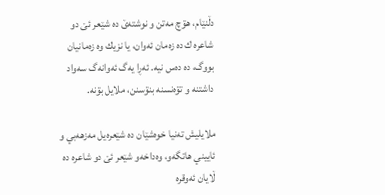دڵنێام، هۊچ مه‌تن و نوشته‌ێ ده شێعر ئێ دو شاعره ك ده زه‌مان ئه‌وان، يا نزيك وه زه‌مانيان بووگ، ده ده‌س نيه. ئه‌ڕا يه‌گ ئه‌وانه‌گ سه‌واد داشتنه و تۊه‌نسنه بنۊسنن، ملايل بۊنه‌.

ملايليش ته‌نيا خوه‌شێان ده شێعره‌يل مه‌زهه‌بي و ئاييني هاتگه‌و، وه‌داخه‌و شێعر ئێ دو شاعره ده‌ ڵايان ئه‌وقره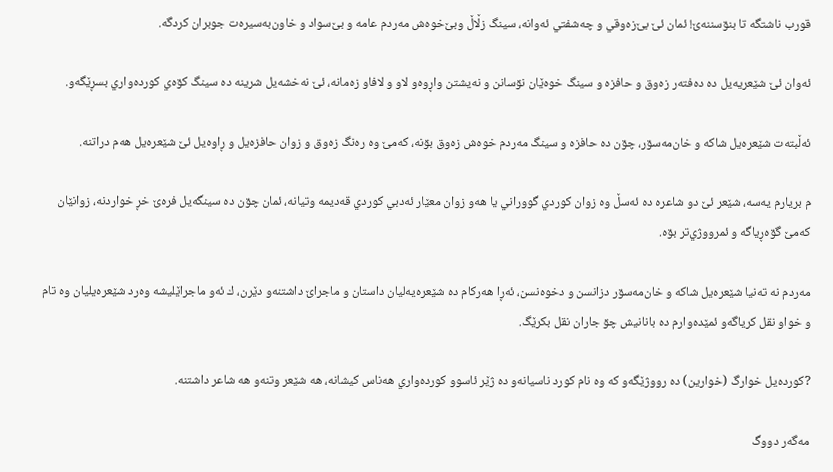قورب ناشتگه تا بنۊسننه‌ێ! ئمان ئێ بێ‌زه‌وقي و چه‌شفتي ئه‌وانه، سينگ زڵاڵ وبێ‌خوه‌ش مه‌ردم عامه و بێ‌سواد و خاون‌به‌سيره‌ت جوبران كردگه.

ئه‌وان ئێ شێعريه‌يل ده ده‌فته‌ر زه‌وق و حافزه و سينگ خوه‌ێان نۊسانن و نه‌يشتن وا‌ڕوه‌و لاو و لافاو زه‌مانه، ئێ نه‌خشه‌يل شرينه ده سينگ كۊه‌ي كورده‌واري بسڕێگه‌و.

ئه‌ڵبته‌ت شێعره‌يل شاكه و خان‌مه‌سۊر، چۊن ده حافزه و سينگ مه‌ردم خوه‌ش زه‌وق بۊنه، كه‌مێ وه ره‌نگ زه‌وق و زوان حافزه‌يل و ڕاوه‌يل ئێ شێعره‌يل هه‌م دراتنه.

م بريارم يه‌سه، شێعر ئێ دو شاعره ده ئه‌سڵ وه زوان كوردي گووراني يا هه‌و زوان معێار ئه‌دبي كوردي قه‌ديمه وتيانه، ئمان چۊن ده سينگه‌يل فره‌ێ خڕ خواردنه، زوانێان كه‌مێ گۊه‌ڕياگه و ئمرووژي‌تر بۊه.

مه‌ردم نه ته‌نيا شێعره‌يل شاكه و خان‌مه‌سۊر دزانسن و دخوه‌نسن، ئه‌ڕا هه‌ركام ده شێعره‌يه‌ليان داستان و ماجراێ داشتنه‌و دێرن، ك ئه‌و ماجراێليشه وه‌رد شێعره‌يليان وه تام و خواو نقل كرياگه‌و ئمێده‌وارم ده بانانيش چۊ جاران نقل بكرێگ.

?كورده‌يل خوارگ (خوارين) ده رووژێگه‌و كه وه نام كورد ناسيانه‌و ده‌ ژێر ئاسوو كورده‌واري هه‌ناس كيشانه، هه شێعر وتنه‌و هه‌ شاعر داشتنه.

مه‌گه‌ر دووگ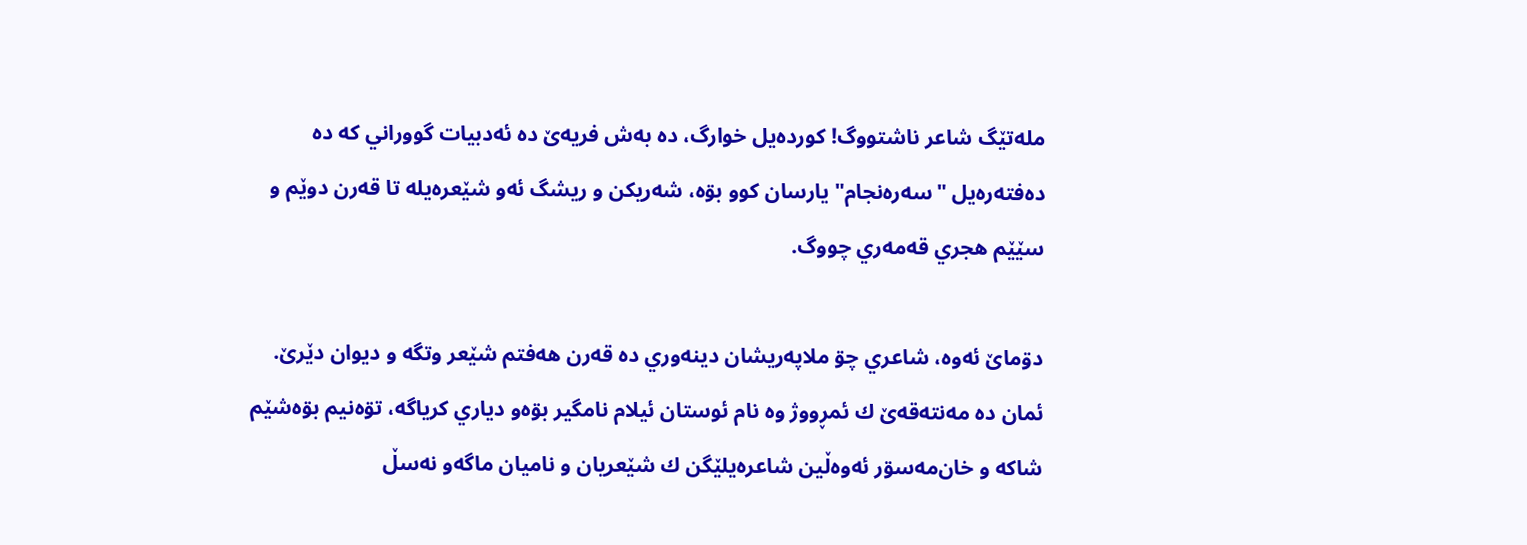مله‌تێگ شاعر ناشتووگ! كورده‌يل خوارگ، ده به‌ش فريه‌ێ ده ئه‌دبيات گووراني كه ده ده‌فته‌ره‌يل "سه‌ره‌نجام" يارسان كوو بۊه، شه‌ريكن و ريشگ ئه‌و شێعره‌يله تا قه‌رن دوێم و سێێم هجري قه‌مه‌ري چووگ.

دۊماێ ئه‌وه، شاعري چۊ ملاپه‌ريشان دينه‌وري ده قه‌رن هه‌فتم شێعر وتگه و ديوان دێرێ. ئمان ده مه‌نته‌قه‌ێ ك ئمڕووژ وه نام ئوستان ئيلام نامگير بۊه‌و دياري كرياگه، تۊه‌نيم بۊه‌شێم شاكه و خان‌مه‌سۊر ئه‌وه‌ڵين شاعره‌يلێگن ك شێعريان و ناميان ماگه‌و نه‌سڵ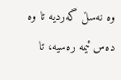وه نه‌سڵ گه‌رديه تا وه ده‌س ئيمه ره‌سيه، تا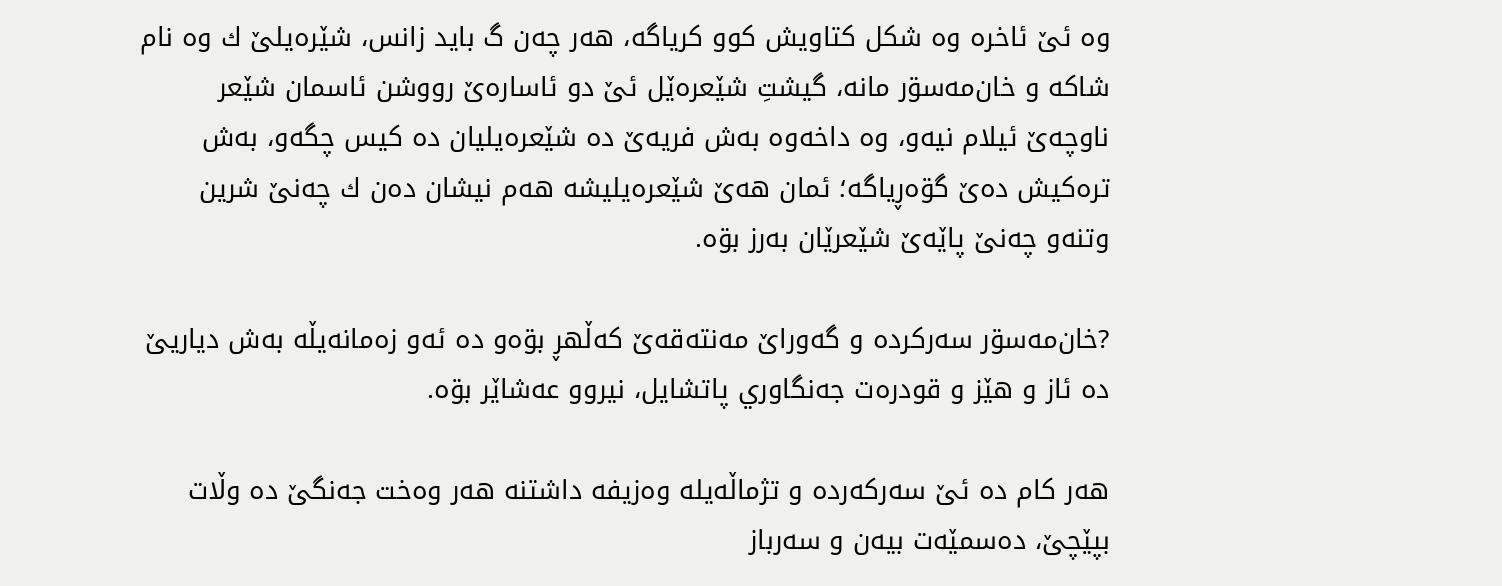وه ئێ ئاخره وه شكل كتاويش كوو كرياگه، هه‌ر چه‌ن گ بايد زانس، شێره‌يلێ ك وه نام شاكه و خان‌مه‌سۊر مانه، گيشتِ شێعره‌ێل ئێ دو ئاساره‌ێ رووشن ئاسمان شێعر ناوچه‌ێ ئيلام نيه‌و، وه ‌داخه‌وه به‌ش فريه‌ێ ده شێعره‌يليان ده كيس چگه‌و، به‌ش تره‌كيش ده‌ێ گۊه‌ڕياگه؛ ئمان هه‌ێ شێعره‌يليشه هه‌م نيشان ده‌ن ك چه‌نێ شرين وتنه‌و چه‌نێ پاێه‌ێ شێعرێان به‌رز بۊه.

?خان‌مه‌سۊر سه‌ركرده و گه‌وراێ مه‌نته‌قه‌ێ كه‌ڵهڕ بۊه‌و ده ئه‌و زه‌مانه‌يڵه به‌ش دياريێ ده ئاز و هێز و قودره‌ت جه‌نگاوري پاتشايل، نيروو عه‌شاێر بۊه.

هه‌ر كام ده ئێ سه‌ركه‌رده و تژماڵه‌يله وه‌زيفه داشتنه هه‌ر وه‌خت جه‌نگێ ده وڵات بپێچێ، ده‌سمێه‌ت بيه‌ن و سه‌رباز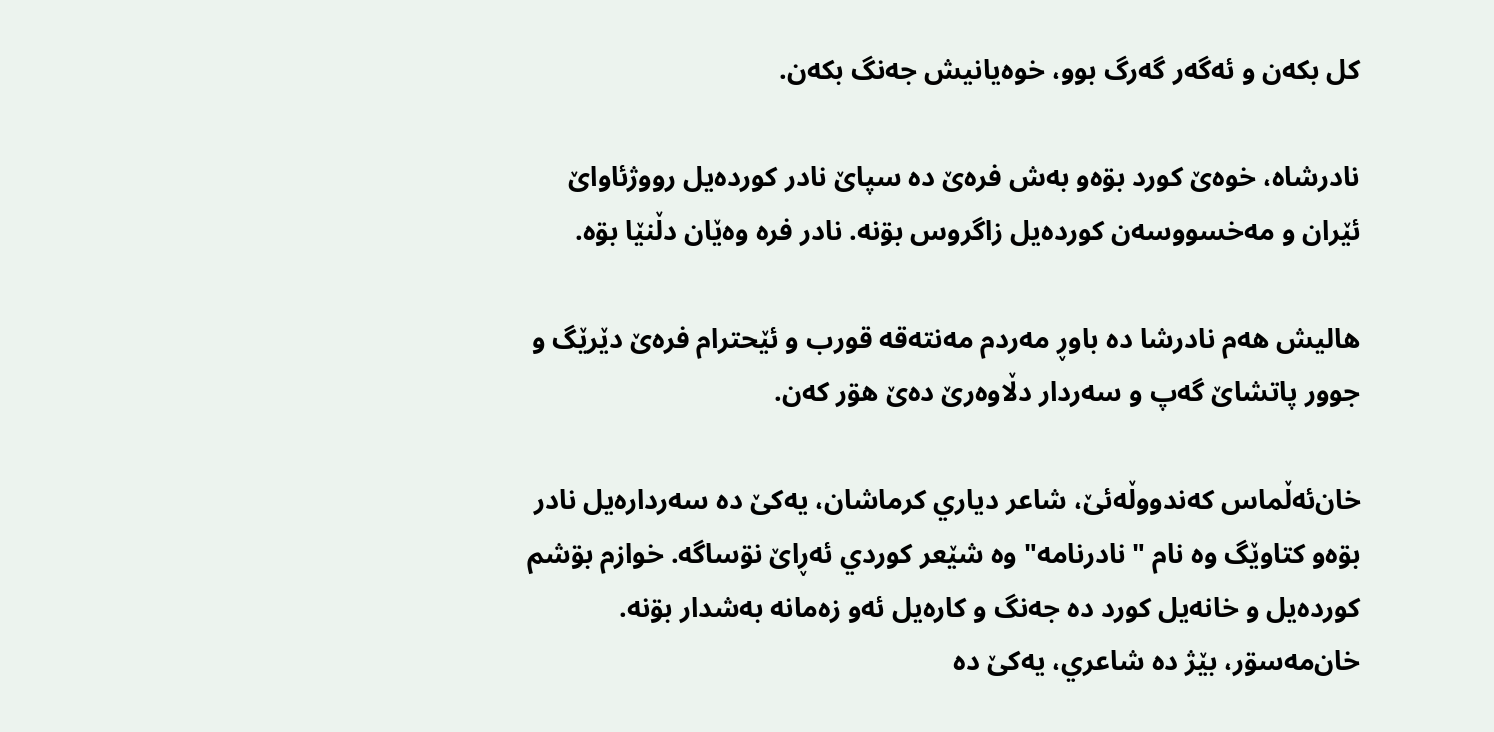كل بكه‌ن و ئه‌گه‌ر گه‌رگ بوو، خوه‌يانيش جه‌نگ بكه‌ن.

نادرشاه، خوه‌ێ كورد بۊه‌و به‌ش فره‌ێ ده سپاێ نادر كورده‌يل رووژئاواێ ئێران و مه‌خسووسه‌ن كورده‌يل زاگروس بۊنه. نادر فره وه‌ێان دڵنێا بۊه.

هاليش هه‌م نادرشا ده باوڕ مه‌ردم مه‌نته‌قه قورب و ئێحترام فره‌ێ دێرێگ و جوور پاتشاێ گه‌پ و سه‌ردار دڵاوه‌رێ ده‌ێ هۊر كه‌ن.

خان‌ئه‌ڵماس كه‌ندووڵه‌ئێ، شاعر دياري كرماشان، يه‌كێ ده سه‌رداره‌يل نادر بۊه‌و كتاوێگ وه نام "نادرنامه" وه شێعر كوردي ئه‌ڕاێ نۊساگه. خوازم بۊشم كورده‌يل و خانه‌يل كورد ده جه‌نگ و كاره‌يل ئه‌و زه‌مانه به‌شدار بۊنه. خان‌مه‌سۊر، بێژ ده شاعري، يه‌كێ ده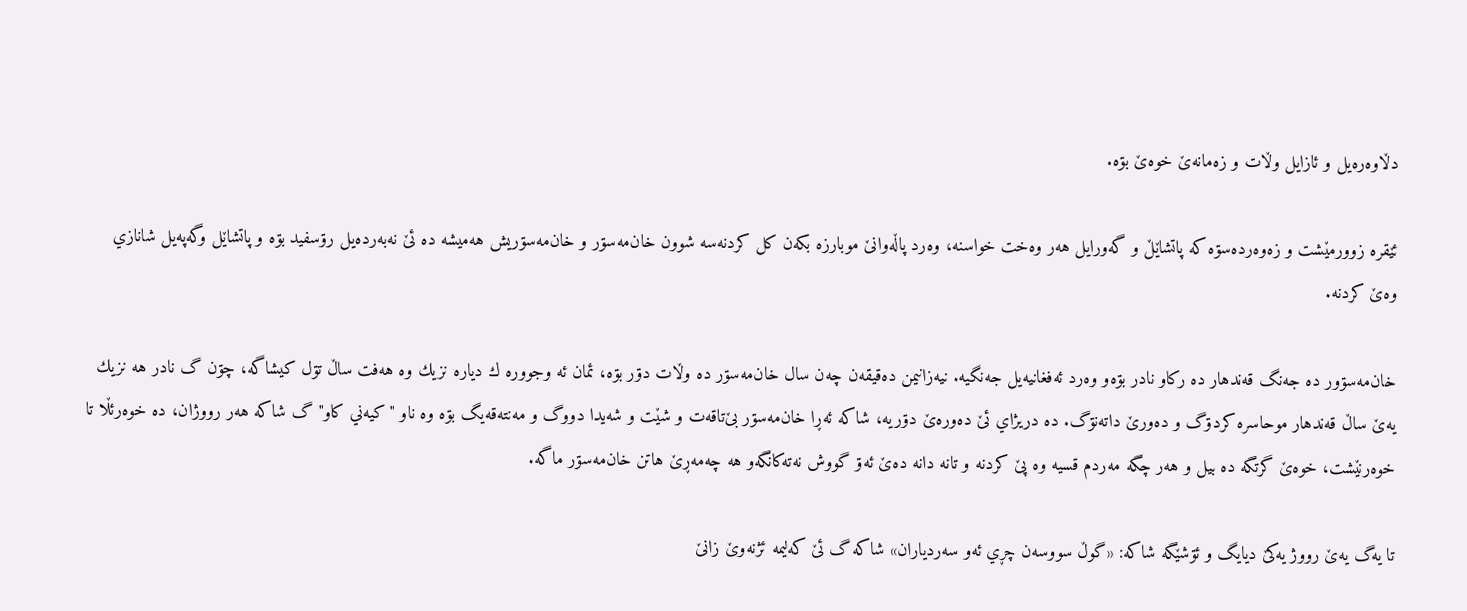دڵاوه‌ره‌يل و ئازايل وڵات و زه‌مانه‌ێ خوه‌ێ بۊه.

ئێقره زوورمێشت و زه‌وه‌رده‌سۊه كه پاتشاێڵ و گه‌ورايل هه‌ر وه‌خت خواسنه، وه‌رد پاڵه‌وانێ موبارزه بكه‌ن كل كردنه‌سه شوون خان‌مه‌سۊر و خان‌مه‌سۊريش هه‌ميشه ده ئێ نه‌به‌رده‌يل رۊسفيد بۊه و پاتشاێل وگه‌په‌يل شانازي وه‌ێ كردنه.

خان‌مه‌سۊور ده جه‌نگ قه‌ندهار ده ركاو نادر بۊه‌و وه‌رد ئه‌فغانيه‌يل جه‌نگيه. نيه‌زانيمن ده‌قيقه‌ن چه‌ن سال خان‌مه‌سۊر ده وڵات دۊر بۊه، ئمان ئه وجووره ك دياره نزيك وه هه‌فت ساڵ تۊل كيشاگه، چۊن گ نادر هه نزيك يه‌ێ ساڵ قه‌ندهار موحاسره كردۊگ و ده‌ورێ داته‌نۊگ. ده دريژاي ئێ ده‌وره‌ێ دۊريه، شاكه ئه‌ڕا خان‌مه‌سۊر بێ‌تاقه‌ت و شێت و شه‌يدا دووگ و مه‌نته‌قه‌يگ بۊه وه ناو "كيه‌ني كاو" گ شاكه هه‌ر رووژان، ده خوه‌رئڵا تا خوه‌رنێشت، خوه‌ێ گرتگه ده بيل و هه‌ر چگه مه‌ردم قسيه وه پێ كردنه و تانه دانه ده‌ێ ئه‌ۊ گووش نه‌ته‌كانگه‌و هه چه‌مه‌ڕێ هاتن خان‌مه‌سۊر ماگه.

تا يه‌گ يه‌ێ‌ رووژ يه‌كێ ديايگ و ئۊشێگه‌ شاكه: «گوڵ سووسه‌ن چڕي ئه‌و سه‌ردياران» شاكه گ ئێ كه‌ليمه ئژنه‌‌‌وێ زانێ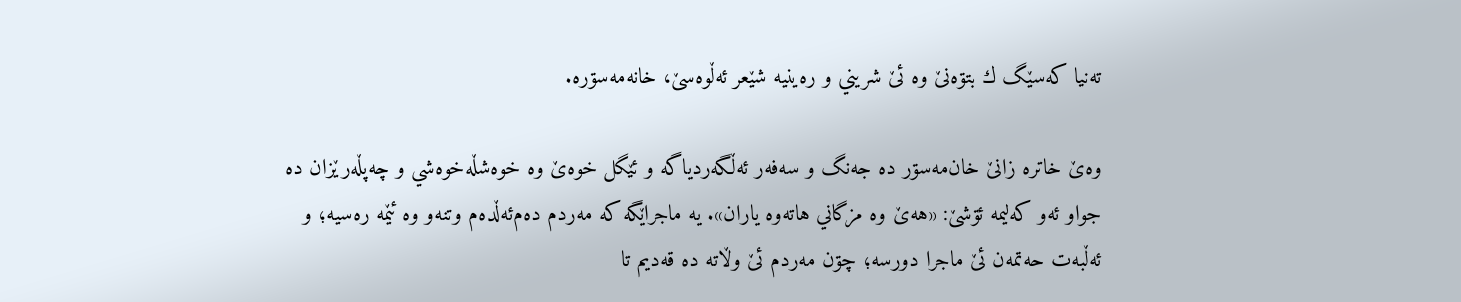ته‌نيا كه‌سێگ ك بتۊه‌نێ وه ئێ شريني و ره‌ينيه شێعر ئه‌ڵوه‌سێ، خانه‌مه‌سۊره.

وه‌ێ خاتره زانێ خان‌مه‌سۊر ده جه‌نگ و سه‌فه‌ر ئه‌ڵگه‌ردياگه و ئێگل خوه‌ێ وه خوه‌شڵه‌خوه‌شي و چه‌پڵه‌رێزان ده جواو ئه‌و كه‌ليمه ئۊشێ: «هه‌ێ وه مزگاني هاته‌وه ياران». يه ماجراێگه كه مه‌ردم ده‌م‌ئه‌ڵده‌م وتنه‌و وه ئێمه ره‌سيه؛ و ئه‌ڵبه‌ت حه‌تمه‌ن ئێ ماجرا دورسه؛ چۊن مه‌ردم ئێ وڵاته ده قه‌ديم تا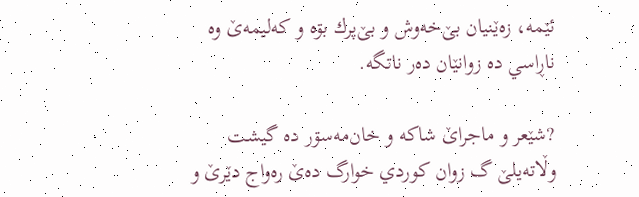ئێمه‌، زه‌ێنيان بێ‌خه‌وش و بێ‌پرك بۊه و كه‌ليمه‌ێ وه ناڕاسي ده زوانێان ده‌ر ناتگه.

?شێعر و ماجراێ شاكه و خان‌مه‌سۊر ده گيشت وڵاته‌يلێ گ زوان كوردي خوارگ ده‌ێ ره‌واج دێرێ و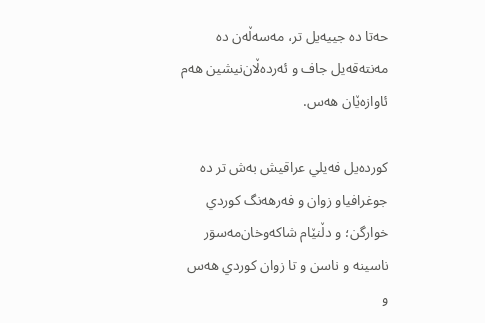حه‌تا ده‌ جييه‌يل تر، مه‌سه‌ڵه‌ن ده مه‌نته‌قه‌يل جاف و ئه‌رده‌ڵان‌نيشين هه‌م ئاوازه‌ێان هه‌س.

كورده‌يل فه‌‌يلي عراقيش به‌ش تر ده جوغرافياو زوان و فه‌رهه‌نگ كوردي خوارگن؛ و دڵنێام شاكه‌وخان‌مه‌سۊر ناسينه و ناسن و تا زوان كوردي هه‌س و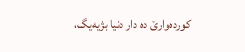كورده‌وارێ ده دار دنيا بژيه‌يگ،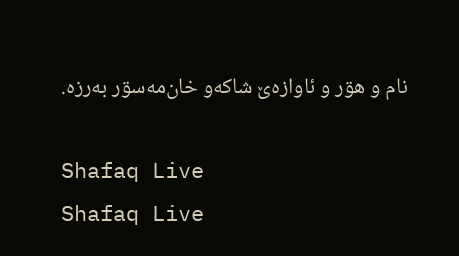نام و هۊر و ئاوازه‌ێ شاكه‌و خان‌مه‌سۊر به‌رزه.

Shafaq Live
Shafaq Live